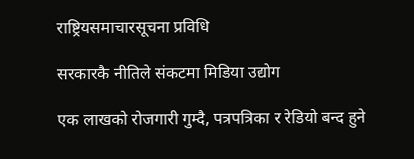राष्ट्रियसमाचारसूचना प्रविधि

सरकारकै नीतिले संकटमा मिडिया उद्योग

एक लाखको रोजगारी गुम्दै, पत्रपत्रिका र रेडियो बन्द हुने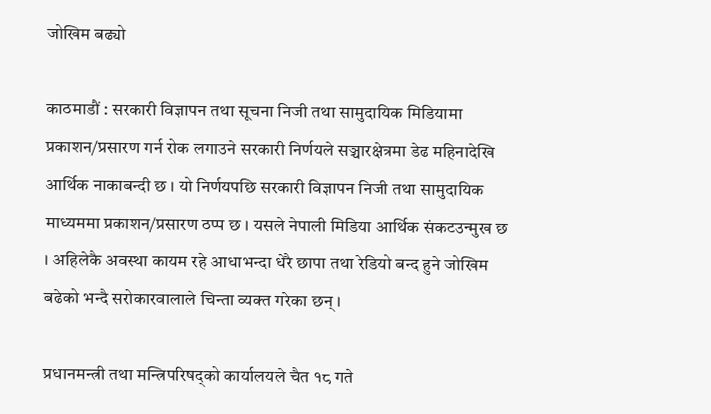जोखिम बढ्यो

काठमाडौं : सरकारी विज्ञापन तथा सूचना निजी तथा सामुदायिक मिडियामा प्रकाशन/प्रसारण गर्न रोक लगाउने सरकारी निर्णयले सञ्चारक्षेत्रमा डेढ महिनादेखि आर्थिक नाकाबन्दी छ । यो निर्णयपछि सरकारी विज्ञापन निजी तथा सामुदायिक माध्यममा प्रकाशन/प्रसारण ठप्प छ । यसले नेपाली मिडिया आर्थिक संकटउन्मुख छ । अहिलेकै अवस्था कायम रहे आधाभन्दा धेरै छापा तथा रेडियो बन्द हुने जोखिम बढेको भन्दै सरोकारवालाले चिन्ता व्यक्त गरेका छन् ।

प्रधानमन्त्री तथा मन्त्रिपरिषद्को कार्यालयले चैत १८ गते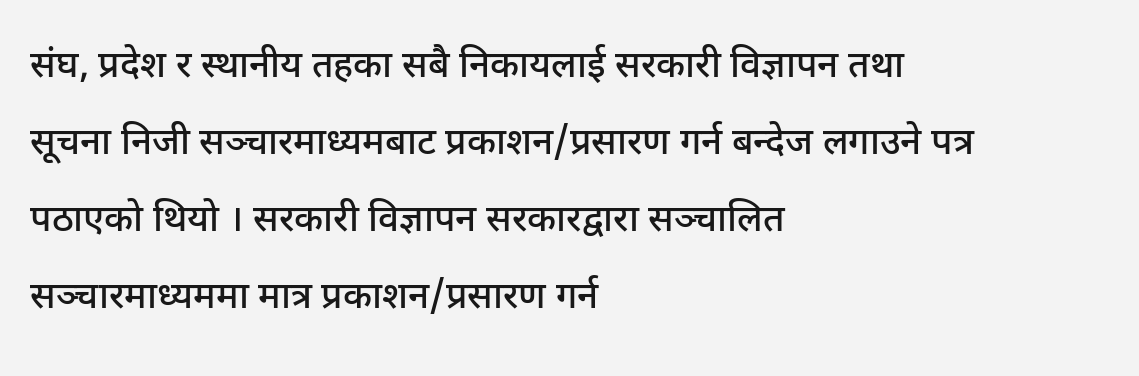संघ, प्रदेश र स्थानीय तहका सबै निकायलाई सरकारी विज्ञापन तथा सूचना निजी सञ्चारमाध्यमबाट प्रकाशन/प्रसारण गर्न बन्देज लगाउने पत्र पठाएको थियो । सरकारी विज्ञापन सरकारद्वारा सञ्चालित सञ्चारमाध्यममा मात्र प्रकाशन/प्रसारण गर्न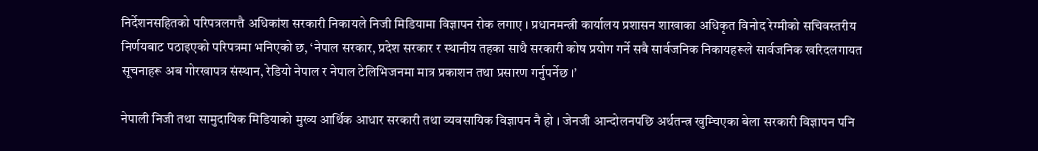निर्देशनसहितको परिपत्रलगत्तै अधिकांश सरकारी निकायले निजी मिडियामा विज्ञापन रोक लगाए । प्रधानमन्त्री कार्यालय प्रशासन शाखाका अधिकृत विनोद रेग्मीको सचिवस्तरीय निर्णयबाट पठाइएको परिपत्रमा भनिएको छ, ‘नेपाल सरकार, प्रदेश सरकार र स्थानीय तहका साथै सरकारी कोष प्रयोग गर्ने सबै सार्वजनिक निकायहरूले सार्वजनिक खरिदलगायत सूचनाहरू अब गोरखापत्र संस्थान, रेडियो नेपाल र नेपाल टेलिभिजनमा मात्र प्रकाशन तथा प्रसारण गर्नुपर्नेछ ।’

नेपाली निजी तथा सामुदायिक मिडियाको मुख्य आर्थिक आधार सरकारी तथा व्यवसायिक विज्ञापन नै हो । जेनजी आन्दोलनपछि अर्थतन्त्र खुम्चिएका बेला सरकारी विज्ञापन पनि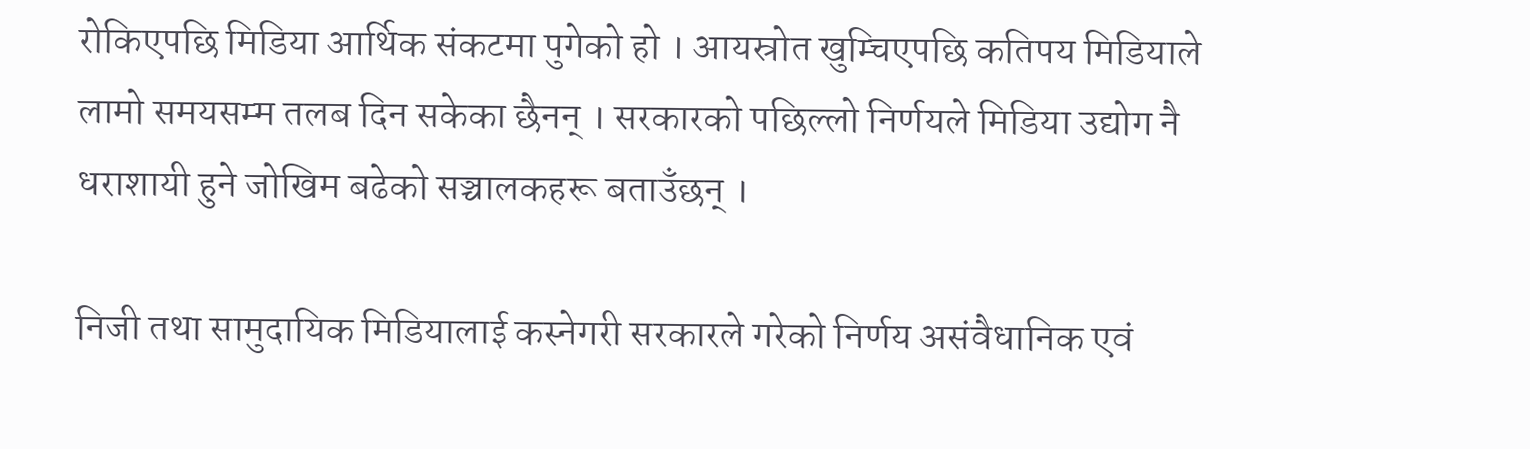रोकिएपछि मिडिया आर्थिक संकटमा पुगेको हो । आयस्रोत खुम्चिएपछि कतिपय मिडियाले लामो समयसम्म तलब दिन सकेका छैनन् । सरकारको पछिल्लो निर्णयले मिडिया उद्योग नै धराशायी हुने जोखिम बढेको सञ्चालकहरू बताउँछन् ।

निजी तथा सामुदायिक मिडियालाई कस्नेगरी सरकारले गरेको निर्णय असंवैधानिक एवं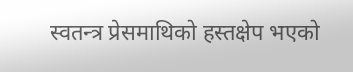स्वतन्त्र प्रेसमाथिको हस्तक्षेप भएको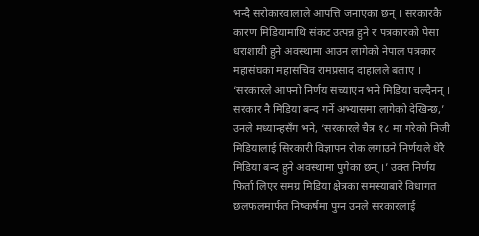भन्दै सरोकारवालाले आपत्ति जनाएका छन् । सरकारकै कारण मिडियामाथि संकट उत्पन्न हुने र पत्रकारको पेसा धराशायी हुने अवस्थामा आउन लागेको नेपाल पत्रकार महासंघका महासचिव रामप्रसाद दाहालले बताए । ‘सरकारले आफ्नो निर्णय सच्याएन भने मिडिया चल्दैनन् । सरकार नै मिडिया बन्द गर्ने अभ्यासमा लागेको देखिन्छ,’ उनले मध्यान्हसँग भने, ‘सरकारले चैत्र १८ मा गरेको निजी मिडियालाई सिरकारी विज्ञापन रोक लगाउने निर्णयले धेरै मिडिया बन्द हुने अवस्थामा पुगेका छन् ।’ उक्त निर्णय फिर्ता लिएर समग्र मिडिया क्षेत्रका समस्याबारे विधागत छलफलमार्फत निष्कर्षमा पुग्न उनले सरकारलाई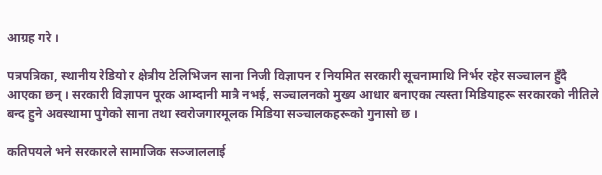आग्रह गरे ।

पत्रपत्रिका, स्थानीय रेडियो र क्षेत्रीय टेलिभिजन साना निजी विज्ञापन र नियमित सरकारी सूचनामाथि निर्भर रहेर सञ्चालन हुँदै आएका छन् । सरकारी विज्ञापन पूरक आम्दानी मात्रै नभई, सञ्चालनको मुख्य आधार बनाएका त्यस्ता मिडियाहरू सरकारको नीतिले बन्द हुने अवस्थामा पुगेको साना तथा स्वरोजगारमूलक मिडिया सञ्चालकहरूको गुनासो छ ।

कतिपयले भने सरकारले सामाजिक सञ्जाललाई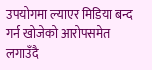उपयोगमा ल्याएर मिडिया बन्द गर्न खोजेको आरोपसमेत लगाउँदै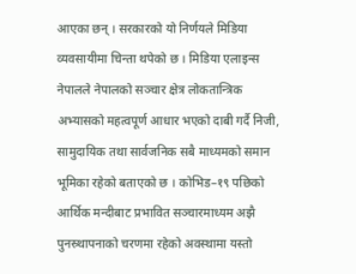आएका छन् । सरकारको यो निर्णयले मिडिया व्यवसायीमा चिन्ता थपेको छ । मिडिया एलाइन्स नेपालले नेपालको सञ्चार क्षेत्र लोकतान्त्रिक अभ्यासको महत्वपूर्ण आधार भएको दाबी गर्दै निजी, सामुदायिक तथा सार्वजनिक सबै माध्यमको समान भूमिका रहेको बताएको छ । कोभिड–१९ पछिको आर्थिक मन्दीबाट प्रभावित सञ्चारमाध्यम अझै पुनस्र्थापनाको चरणमा रहेको अवस्थामा यस्तो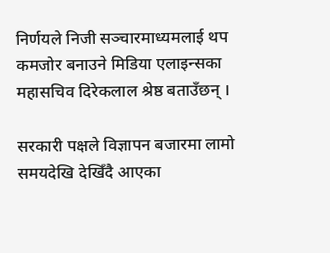निर्णयले निजी सञ्चारमाध्यमलाई थप कमजोर बनाउने मिडिया एलाइन्सका महासचिव दिरेकलाल श्रेष्ठ बताउँछन् ।

सरकारी पक्षले विज्ञापन बजारमा लामो समयदेखि देखिँदै आएका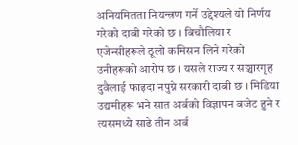अनियमितता नियन्त्रण गर्ने उद्देश्यले यो निर्णय गरेको दाबी गरेको छ । बिचौलिया र एजेन्सीहरूले ठूलो कमिसन लिने गरेको उनीहरूको आरोप छ । यसले राज्य र सञ्चारगृह दुवैलाई फाइदा नपुग्ने सरकारी दाबी छ । मिडिया उद्यमीहरू भने सात अर्बको विज्ञापन बजेट हुने र त्यसमध्ये साढे तीन अर्ब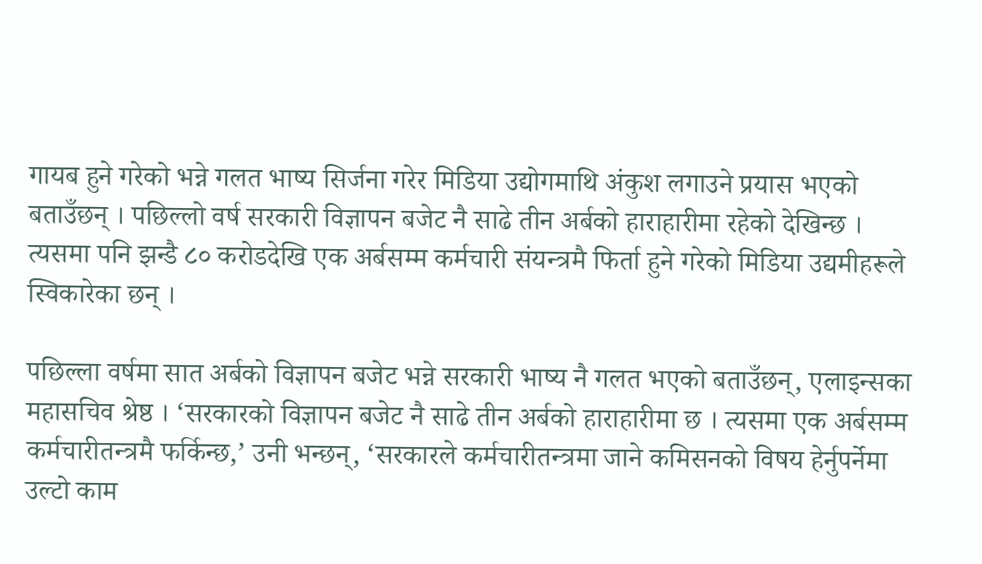गायब हुने गरेको भन्ने गलत भाष्य सिर्जना गरेर मिडिया उद्योगमाथि अंकुश लगाउने प्रयास भएको बताउँछन् । पछिल्लो वर्ष सरकारी विज्ञापन बजेट नै साढे तीन अर्बको हाराहारीमा रहेको देखिन्छ । त्यसमा पनि झन्डै ८० करोडदेखि एक अर्बसम्म कर्मचारी संयन्त्रमै फिर्ता हुने गरेको मिडिया उद्यमीहरूले स्विकारेका छन् ।

पछिल्ला वर्षमा सात अर्बको विज्ञापन बजेट भन्ने सरकारी भाष्य नै गलत भएको बताउँछन्, एलाइन्सका महासचिव श्रेष्ठ । ‘सरकारको विज्ञापन बजेट नै साढे तीन अर्बको हाराहारीमा छ । त्यसमा एक अर्बसम्म कर्मचारीतन्त्रमै फर्किन्छ,’ उनी भन्छन्, ‘सरकारले कर्मचारीतन्त्रमा जाने कमिसनको विषय हेर्नुपर्नेमा उल्टो काम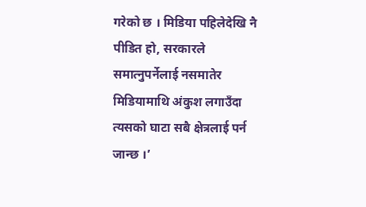गरेको छ । मिडिया पहिलेदेखि नै पीडित हो, सरकारले समात्नुपर्नेलाई नसमातेर मिडियामाथि अंकुश लगाउँदा त्यसको घाटा सबै क्षेत्रलाई पर्न जान्छ ।’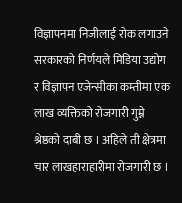विज्ञापनमा निजीलाई रोक लगाउने सरकारको निर्णयले मिडिया उद्योग र विज्ञापन एजेन्सीका कम्तीमा एक लाख व्यक्तिको रोजगारी गुम्ने श्रेष्ठको दाबी छ । अहिले ती क्षेत्रमा चार लाखहाराहारीमा रोजगारी छ ।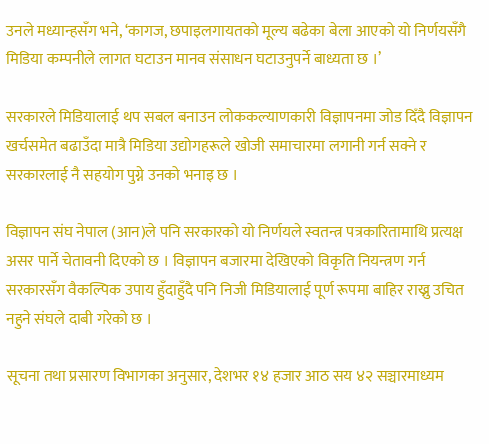उनले मध्यान्हसँग भने, ‘कागज, छपाइलगायतको मूल्य बढेका बेला आएको यो निर्णयसँगै मिडिया कम्पनीले लागत घटाउन मानव संसाधन घटाउनुपर्ने बाध्यता छ ।’

सरकारले मिडियालाई थप सबल बनाउन लोककल्याणकारी विज्ञापनमा जोड दिँदै विज्ञापन खर्चसमेत बढाउँदा मात्रै मिडिया उद्योगहरूले खोजी समाचारमा लगानी गर्न सक्ने र सरकारलाई नै सहयोग पुग्ने उनको भनाइ छ ।

विज्ञापन संघ नेपाल (आन)ले पनि सरकारको यो निर्णयले स्वतन्त्र पत्रकारितामाथि प्रत्यक्ष असर पार्ने चेतावनी दिएको छ । विज्ञापन बजारमा देखिएको विकृति नियन्त्रण गर्न सरकारसँग वैकल्पिक उपाय हुँदाहुँदै पनि निजी मिडियालाई पूर्ण रूपमा बाहिर राख्नु उचित नहुने संघले दाबी गरेको छ ।

सूचना तथा प्रसारण विभागका अनुसार, देशभर १४ हजार आठ सय ४२ सञ्चारमाध्यम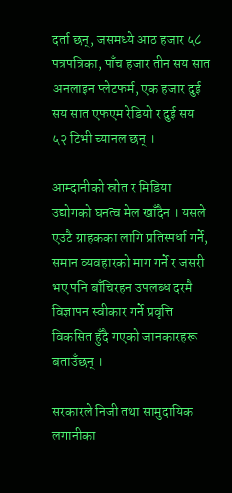दर्ता छन्, जसमध्ये आठ हजार ५८ पत्रपत्रिका, पाँच हजार तीन सय सात अनलाइन प्लेटफर्म, एक हजार दुई सय सात एफएम रेडियो र दुई सय ५२ टिभी च्यानल छन् ।

आम्दानीको स्रोत र मिडिया उद्योगको घनत्व मेल खाँदैन । यसले एउटै ग्राहकका लागि प्रतिस्पर्धा गर्ने, समान व्यवहारको माग गर्ने र जसरी भए पनि बाँचिरहन उपलब्ध दरमै विज्ञापन स्वीकार गर्ने प्रवृत्ति विकसित हुँदै गएको जानकारहरू बताउँछन् ।

सरकारले निजी तथा सामुदायिक लगानीका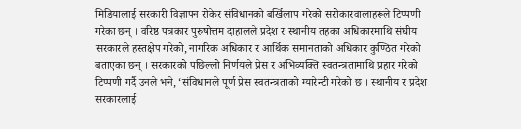मिडियालाई सरकारी विज्ञापन रोकेर संविधानको बर्खिलाप गरेको सरोकारवालाहरूले टिप्पणी गरेका छन् । वरिष्ठ पत्रकार पुरुषोत्तम दाहालले प्रदेश र स्थानीय तहका अधिकारमाथि संघीय सरकारले हस्तक्षेप गरेको, नागरिक अधिकार र आर्थिक समानताको अधिकार कुण्ठित गरेको बताएका छन् । सरकारको पछिल्लो निर्णयले प्रेस र अभिव्यक्ति स्वतन्त्रतामाथि प्रहार गरेको टिप्पणी गर्दै उनले भने, ‘संविधानले पूर्ण प्रेस स्वतन्त्रताको ग्यारेन्टी गरेको छ । स्थानीय र प्रदेश सरकारलाई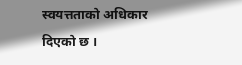स्वयत्तताको अधिकार दिएको छ ।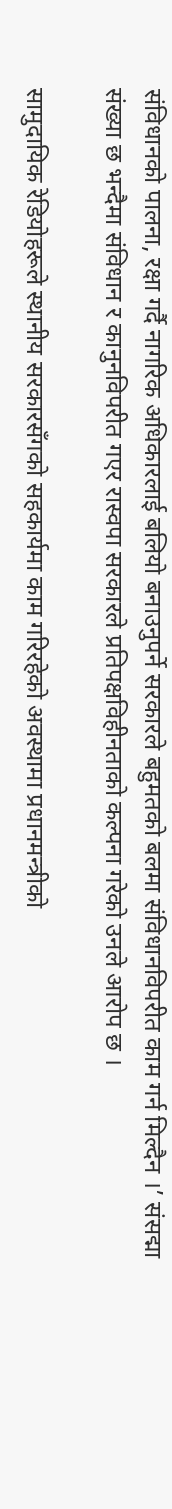संविधानको पालना, रक्षा गर्दै नागरिक अधिकारलाई बलियो बनाउनुपर्ने सरकारले बहुमतको बलमा संविधानविपरीत काम गर्न मिल्दैन ।’ संसद्मा संख्या छ भन्दैमा संविधान र कानुनविपरीत गएर रास्वपा सरकारले प्रतिपक्षविहीनताको कल्पना गरेको उनले आरोप छ ।

सामुदायिक रेडियोहरूले स्थानीय सरकारसँगको सहकार्यमा काम गरिरहेको अवस्थामा प्रधानमन्त्रीको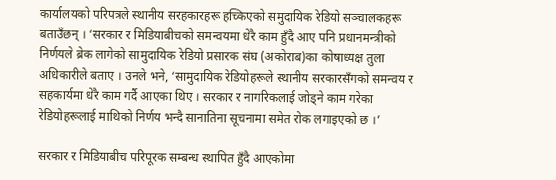कार्यालयको परिपत्रले स्थानीय सरहकारहरू हच्किएको समुदायिक रेडियो सञ्चालकहरू बताउँछन् । ‘सरकार र मिडियाबीचको समन्वयमा धेरै काम हुँदै आए पनि प्रधानमन्त्रीको निर्णयले ब्रेक लागेको सामुदायिक रेडियो प्रसारक संघ (अकोराब)का कोषाध्यक्ष तुला अधिकारीले बताए । उनले भने, ‘सामुदायिक रेडियोहरूले स्थानीय सरकारसँगको समन्वय र सहकार्यमा धेरै काम गर्दै आएका थिए । सरकार र नागरिकलाई जोड्ने काम गरेका रेडियोहरूलाई माथिको निर्णय भन्दै सानातिना सूचनामा समेत रोक लगाइएको छ ।’

सरकार र मिडियाबीच परिपूरक सम्बन्ध स्थापित हुँदै आएकोमा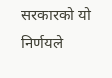सरकारको यो निर्णयले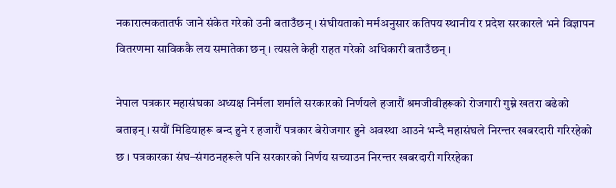नकारात्मकतातर्फ जाने संकेत गरेको उनी बताउँछन् । संघीयताको मर्मअनुसार कतिपय स्थानीय र प्रदेश सरकारले भने विज्ञापन वितरणमा साविककै लय समातेका छन् । त्यसले केही राहत गरेको अधिकारी बताउँछन् ।

नेपाल पत्रकार महासंघका अध्यक्ष निर्मला शर्माले सरकारको निर्णयले हजारौं श्रमजीवीहरूको रोजगारी गुम्ने खतरा बढेको बताइन् । सयौं मिडियाहरू बन्द हुने र हजारौं पत्रकार बेरोजगार हुने अवस्था आउने भन्दै महासंघले निरन्तर खबरदारी गरिरहेको छ । पत्रकारका संघ–संगठनहरूले पनि सरकारको निर्णय सच्याउन निरन्तर खबरदारी गरिरहेका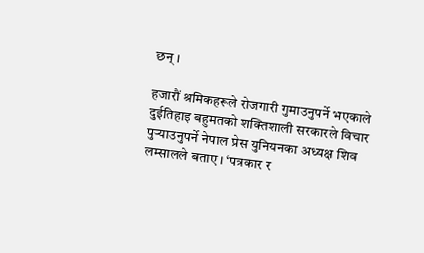छन् ।

हजारौं श्रमिकहरूले रोजगारी गुमाउनुपर्ने भएकाले दुईतिहाइ बहुमतको शक्तिशाली सरकारले विचार पुर्‍याउनुपर्ने नेपाल प्रेस युनियनका अध्यक्ष शिव लम्सालले बताए । ‘पत्रकार र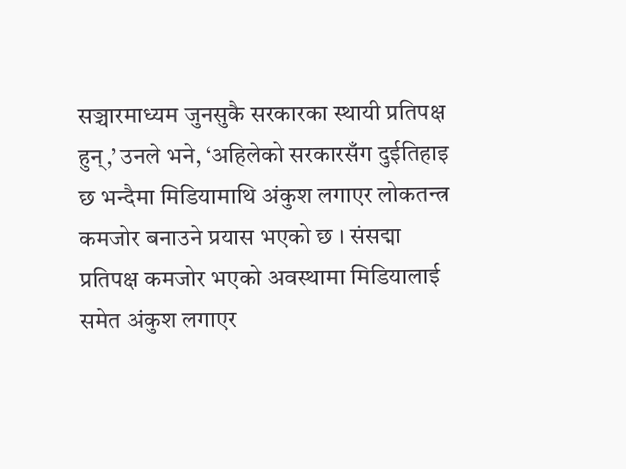सञ्चारमाध्यम जुनसुकै सरकारका स्थायी प्रतिपक्ष हुन्,’ उनले भने, ‘अहिलेको सरकारसँग दुईतिहाइ छ भन्दैमा मिडियामाथि अंकुश लगाएर लोकतन्त्र कमजोर बनाउने प्रयास भएको छ । संसद्मा प्रतिपक्ष कमजोर भएको अवस्थामा मिडियालाई समेत अंकुश लगाएर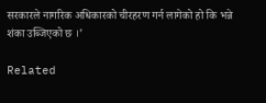सरकारले नागरिक अधिकारको चीरहरण गर्न लागेको हो कि भन्ने शंका उब्जिएको छ ।’

Related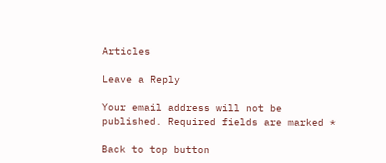Articles

Leave a Reply

Your email address will not be published. Required fields are marked *

Back to top button